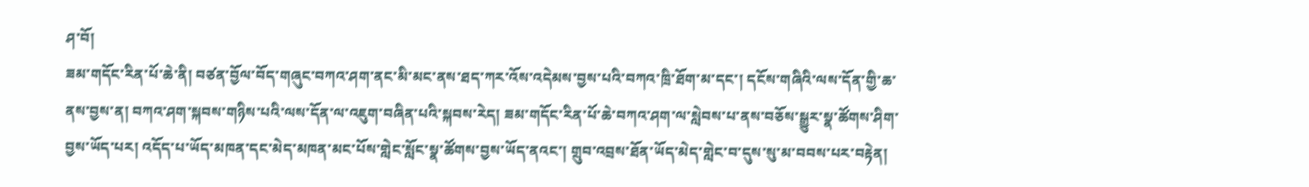ཤ་བོ།
ཟམ་གདོང་རིན་པོ་ཆེ་ནི། བཙན་བྱོལ་བོད་གཞུང་བཀའ་ཤག་ནང་མི་མང་ནས་ཐད་ཀར་འོས་འདེམས་བྱས་པའི་བཀའ་ཁྲི་ཐོག་མ་དང་། དངོས་གཞིའི་ལས་དོན་གྱི་ཆ་ནས་བྱས་ན། བཀའ་ཤག་སྐབས་གཉིས་པའི་ལས་དོན་ལ་འཇུག་བཞིན་པའི་སྐབས་རེད། ཟམ་གདོང་རིན་པོ་ཆེ་བཀའ་ཤག་ལ་སླེབས་པ་ནས་བཅོས་སྒྱུར་སྣ་ཚོགས་ཤིག་བྱས་ཡོད་པར། འདོད་པ་ཡོད་མཁན་དང་མེད་མཁན་མང་པོས་གླེང་སློང་སྣ་ཚོགས་བྱས་ཡོད་ནའང་། གྲུབ་འབྲས་ཐོན་ཡོད་མེད་གླེང་བ་དུས་སུ་མ་བབས་པར་བརྟེན།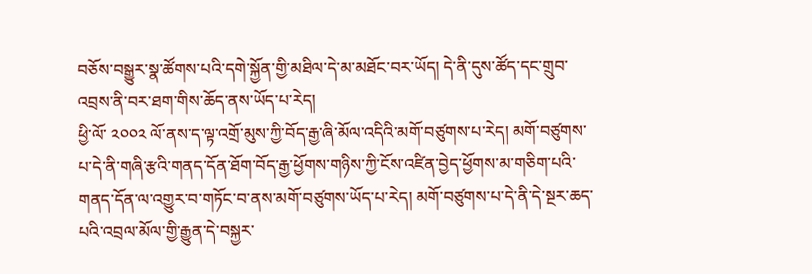བཅོས་བསྒྱུར་སྣ་ཚོགས་པའི་དགེ་སྐྱོན་གྱི་མཐིལ་དེ་མ་མཐོང་བར་ཡོད། དེ་ནི་དུས་ཚོད་དང་གྲུབ་འབྲས་ནི་བར་ཐག་གིས་ཆོད་ནས་ཡོད་པ་རེད།
ཕྱི་ལོ་ ༢༠༠༢ ལོ་ནས་ད་ལྟ་འགྲོ་མུས་ཀྱི་བོད་རྒྱ་ཞི་མོལ་འདིའི་མགོ་བཙུགས་པ་རེད། མགོ་བཙུགས་པ་དེ་ནི་གཞི་རྩའི་གནད་དོན་ཐོག་བོད་རྒྱ་ཕྱོགས་གཉིས་ཀྱི་ངོས་འཛིན་བྱེད་ཕྱོགས་མ་གཅིག་པའི་གནད་དོན་ལ་འགྱུར་བ་གཏོང་བ་ནས་མགོ་བཙུགས་ཡོད་པ་རེད། མགོ་བཙུགས་པ་དེ་ནི་དེ་སྔར་ཆད་པའི་འབྲལ་མོལ་གྱི་རྒྱུན་དེ་བསྐྱར་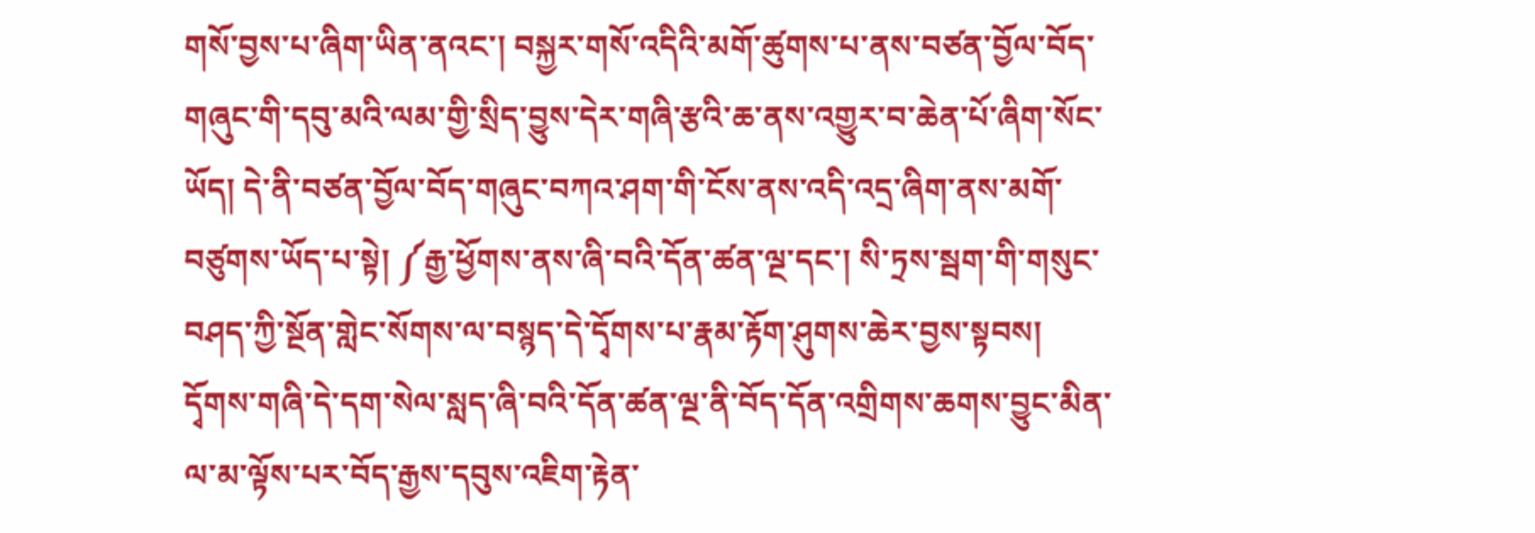གསོ་བྱས་པ་ཞིག་ཡིན་ནའང་། བསྐྱར་གསོ་འདིའི་མགོ་ཚུགས་པ་ནས་བཙན་བྱོལ་བོད་གཞུང་གི་དབུ་མའི་ལམ་གྱི་སྲིད་བྱུས་དེར་གཞི་རྩའི་ཆ་ནས་འགྱུར་བ་ཆེན་པོ་ཞིག་སོང་ཡོད། དེ་ནི་བཙན་བྱོལ་བོད་གཞུང་བཀའ་ཤག་གི་ངོས་ནས་འདི་འདྲ་ཞིག་ནས་མགོ་བཙུགས་ཡོད་པ་སྟེ། ༼རྒྱ་ཕྱོགས་ནས་ཞི་བའི་དོན་ཚན་ལྔ་དང་། སི་ཏྲས་སྦག་གི་གསུང་བཤད་ཀྱི་སྔོན་གླེང་སོགས་ལ་བསྙད་དེ་དྭོགས་པ་རྣམ་རྟོག་ཤུགས་ཆེར་བྱས་སྟབས། དྭོགས་གཞི་དེ་དག་སེལ་སླད་ཞི་བའི་དོན་ཚན་ལྔ་ནི་བོད་དོན་འགྲིགས་ཆགས་བྱུང་མིན་ལ་མ་ལྟོས་པར་བོད་རྒྱས་དབུས་འཇིག་རྟེན་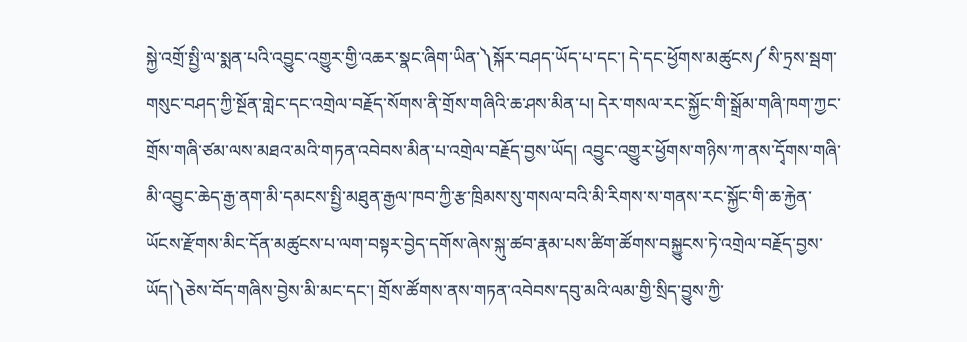སྐྱེ་འགྲོ་སྤྱི་ལ་སྨན་པའི་འབྱུང་འགྱུར་གྱི་འཆར་སྣང་ཞིག་ཡིན་༽སྐོར་བཤད་ཡོད་པ་དང་། དེ་དང་ཕྱོགས་མཚུངས༼སི་ཏྲས་སྦག་གསུང་བཤད་ཀྱི་སྔོན་གླེང་དང་འགྲེལ་བརྗོད་སོགས་ནི་གྲོས་གཞིའི་ཆ་ཤས་མིན་པ། དེར་གསལ་རང་སྐྱོང་གི་སྒྲོམ་གཞི་ཁག་ཀྱང་གྲོས་གཞི་ཙམ་ལས་མཐའ་མའི་གཏན་འབེབས་མིན་པ་འགྲེལ་བརྗོད་བྱས་ཡོད། འབྱུང་འགྱུར་ཕྱོགས་གཉིས་ཀ་ནས་དྭོགས་གཞི་མི་འབྱུང་ཆེད་རྒྱ་ནག་མི་དམངས་སྤྱི་མཐུན་རྒྱལ་ཁབ་ཀྱི་རྩ་ཁྲིམས་སུ་གསལ་བའི་མི་རིགས་ས་གནས་རང་སྐྱོང་གི་ཆ་རྐྱེན་ཡོངས་རྫོགས་མིང་དོན་མཚུངས་པ་ལག་བསྟར་བྱེད་དགོས་ཞེས་སྐུ་ཚབ་རྣམ་པས་ཚིག་ཚོགས་བསྐྱུངས་ཏེ་འགྲེལ་བརྗོད་བྱས་ཡོད།༽ཅེས་བོད་གཞིས་བྱེས་མི་མང་དང་། གྲོས་ཚོགས་ནས་གཏན་འབེབས་དབུ་མའི་ལམ་གྱི་སྲིད་བྱུས་ཀྱི་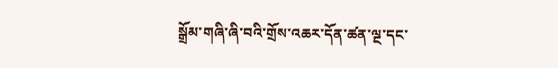སྒྲོམ་གཞི་ཞི་བའི་གྲོས་འཆར་དོན་ཚན་ལྔ་དང་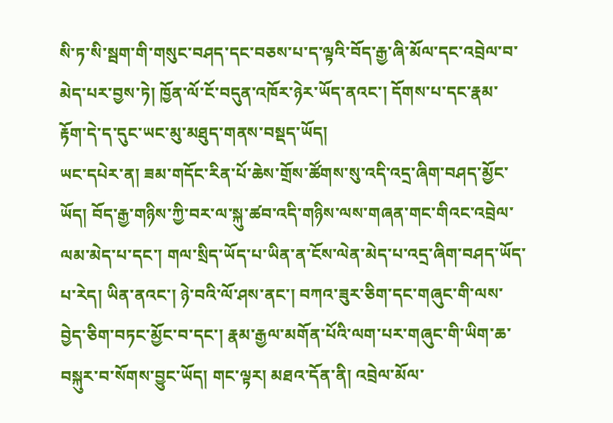སི་ཏ་སི་སྦག་གི་གསུང་བཤད་དང་བཅས་པ་ད་ལྟའི་བོད་རྒྱ་ཞི་མོལ་དང་འབྲེལ་བ་མེད་པར་བྱས་ཏེ། ཁྱོན་ལོ་ངོ་བདུན་འཁོར་ཉེར་ཡོད་ནའང་། དོགས་པ་དང་རྣམ་རྟོག་དེ་ད་དུང་ཡང་མུ་མཐུད་གནས་བསྡད་ཡོད།
ཡང་དཔེར་ན། ཟམ་གདོང་རིན་པོ་ཆེས་གྲོས་ཚོགས་སུ་འདི་འདྲ་ཞིག་བཤད་མྱོང་ཡོད། བོད་རྒྱ་གཉིས་ཀྱི་བར་ལ་སྐུ་ཚབ་འདི་གཉིས་ལས་གཞན་གང་གིའང་འབྲེལ་ལམ་མེད་པ་དང་། གལ་སྲིད་ཡོད་པ་ཡིན་ན་ངོས་ལེན་མེད་པ་འདྲ་ཞིག་བཤད་ཡོད་པ་རེད། ཡིན་ནའང་། ཉེ་བའི་ལོ་ཤས་ནང་། བཀའ་ཟུར་ཅིག་དང་གཞུང་གི་ལས་བྱེད་ཅིག་བཏང་མྱོང་བ་དང་། རྣམ་རྒྱལ་མགོན་པོའི་ལག་པར་གཞུང་གི་ཡིག་ཆ་བསྐུར་བ་སོགས་བྱུང་ཡོད། གང་ལྟར། མཐའ་དོན་ནི། འབྲེལ་མོལ་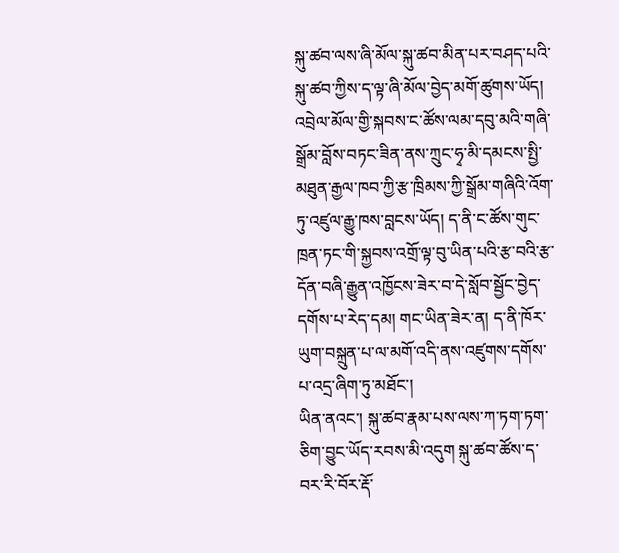སྐུ་ཚབ་ལས་ཞི་མོལ་སྐུ་ཚབ་མིན་པར་བཤད་པའི་སྐུ་ཚབ་ཀྱིས་ད་ལྟ་ཞི་མོལ་བྱེད་མགོ་ཚུགས་ཡོད། འབྲེལ་མོལ་གྱི་སྐབས་ང་ཚོས་ལམ་དབུ་མའི་གཞི་སྒྲོམ་བློས་བཏང་ཟིན་ནས་ཀྲུང་ཧྭ་མི་དམངས་སྤྱི་མཐུན་རྒྱལ་ཁབ་ཀྱི་རྩ་ཁྲིམས་ཀྱི་སྒྲོམ་གཞིའི་འོག་ཏུ་འཛུལ་རྒྱུ་ཁས་བླངས་ཡོད། ད་ནི་ང་ཚོས་གུང་ཁྲན་ཏང་གི་སྐྱབས་འགྲོ་ལྟ་བུ་ཡིན་པའི་རྩ་བའི་རྩ་དོན་བཞི་རྒྱུན་འཁྱོངས་ཟེར་བ་དེ་སློབ་སྦྱོང་བྱེད་དགོས་པ་རེད་དམ། གང་ཡིན་ཟེར་ན། ད་ནི་ཁོར་ཡུག་བསྐྲུན་པ་ལ་མགོ་འདི་ནས་འཛུགས་དགོས་པ་འདྲ་ཞིག་ཏུ་མཐོང་།
ཡིན་ནའང་། སྐུ་ཚབ་རྣམ་པས་ལས་ཀ་ཏག་ཏག་ཅིག་བྱུང་ཡོད་རབས་མི་འདུག སྐུ་ཚབ་ཚོས་ད་བར་རི་བོར་རྡོ་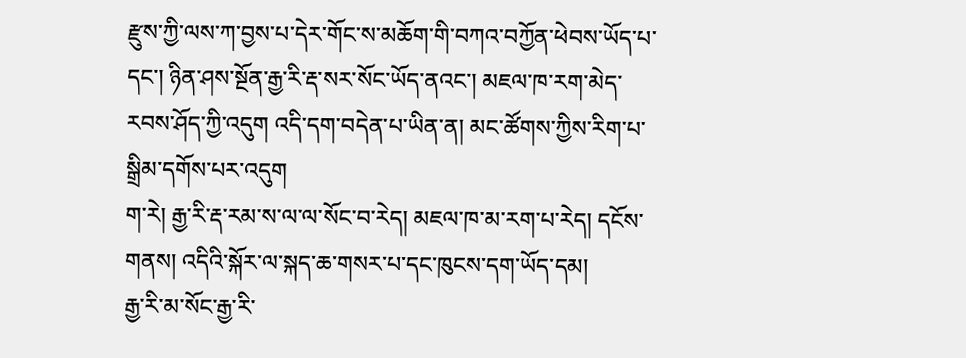རྫུས་ཀྱི་ལས་ཀ་བྱས་པ་དེར་གོང་ས་མཆོག་གི་བཀའ་བཀྱོན་ཕེབས་ཡོད་པ་དང་། ཉིན་ཤས་སྔོན་རྒྱ་རི་རྡ་སར་སོང་ཡོད་ནའང་། མཇལ་ཁ་རག་མེད་རབས་ཤོད་ཀྱི་འདུག འདི་དག་བདེན་པ་ཡིན་ན། མང་ཚོགས་ཀྱིས་རིག་པ་སྒྲིམ་དགོས་པར་འདུག
ག་རེ། རྒྱ་རི་རྡ་རམ་ས་ལ་ལ་སོང་བ་རེད། མཇལ་ཁ་མ་རག་པ་རེད། དངོས་གནས། འདིའི་སྐོར་ལ་སྐད་ཆ་གསར་པ་དང་ཁུངས་དག་ཡོད་དམ།
རྒྱ་རི་མ་སོང་རྒྱ་རི་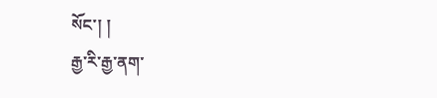སོང་། །
རྒྱ་རི་རྒྱ་ནག་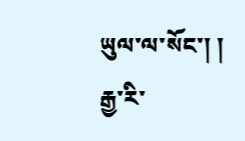ཡུལ་ལ་སོང་། །
རྒྱ་རི་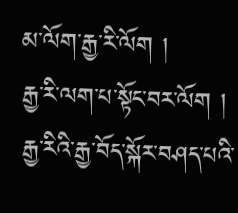མ་ལོག་རྒྱ་རི་ལོག །
རྒྱ་རི་ལག་པ་སྟོང་བར་ལོག །
རྒྱ་རིའི་རྒྱ་བོད་སྐོར་བཤད་པའི་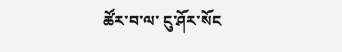ཚོར་བ་ལ་ ངུ་ཤོར་སོང